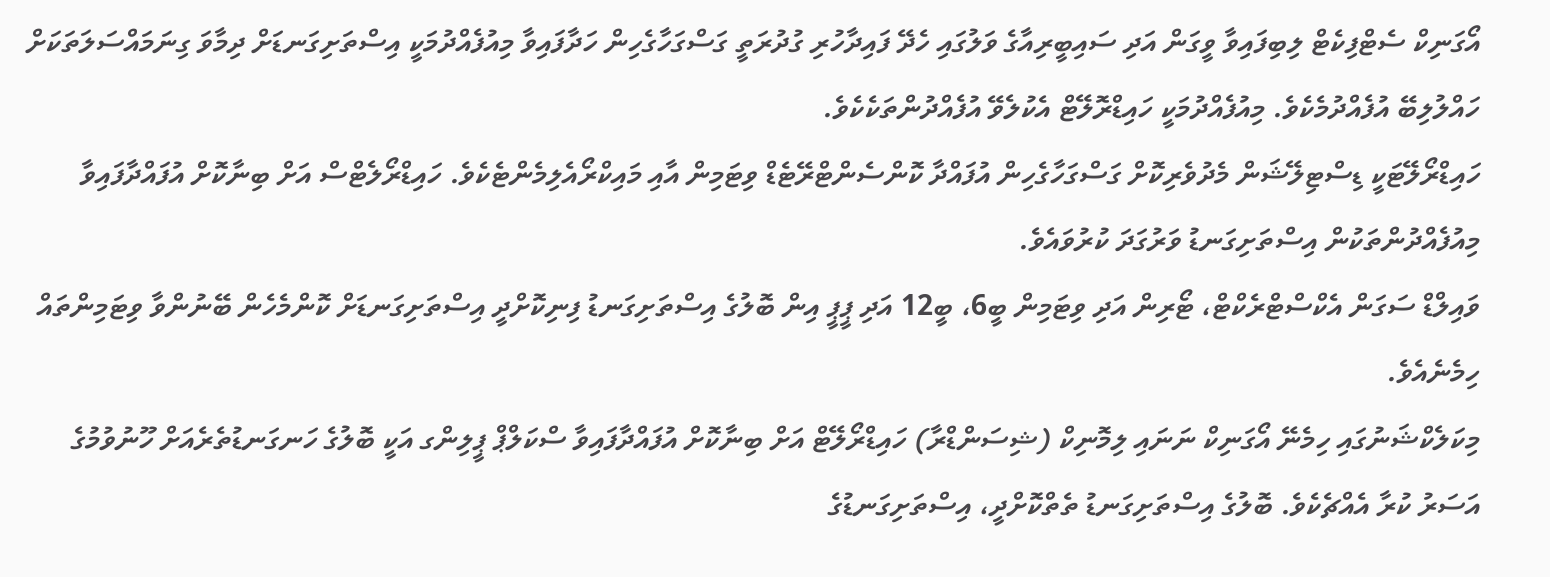އޯގަނިކް ސެޓްފިކެޓް ލިބިފައިވާ ވީގަން އަދި ސައިބީރިއާގެ ވަލުގައި ހެދޭ ފައިދާހުރި ގުދުރަތީ ގަސްގަހާގެހިން ހަދާފައިވާ މިއުފެއްދުމަކީ އިސްތަށިގަނޑަށް ދިމާވަ ގިނަމައްސަލަތަކަށް ހައްލުލިބޭ އުފެއްދުމެކެވެ. މިއުފެއްދުމަކީ ހައިޑްރޮލޭޓް އެކުލެވޭ އުފެއްދުންތަކެކެވެ.
ހައިޑްރޯލޭޓަކީ ޑިސްޓިލޭޝަން މެދުވެރިކޮށް ގަސްގަހާގެހިން އުފައްދާ ކޮންސެންޓްރޭޓެޑް ވިޓަމިން އާއި މައިކްރޯއެލިމެންޓެކެވެ. ހައިޑްރޯލެޓްސް އަށް ބިނާކޮށް އުފައްދާފައިވާ މިއުފެއްދުންތަކުން އިސްތަށިގަނޑު ވަރުގަދަ ކުރުވައެވެ.
ވައިލްޑް ސަގަން އެކްސްޓްރެކްޓް، ޓޯރިން އަދި ވިޓަމިން ބީ6، ބީ12 އަދި ޕީޕީ އިން ބޮލުގެ އިސްތަށިގަނޑު ފިނިކޮށްދީ އިސްތަށިގަނޑަށް ކޮންމެހެން ބޭނުންވާ ވިޓަމިންތައް ހިމެނެއެވެ.
މިކަލެކްޝަނުގައި ހިމެނޭ އޯގަނިކް ނަނައި ލިމޮނިކް (ޝިސަންޑްރާ) ހައިޑްރޯލޭޓް އަށް ބިނާކޮށް އުފައްދާފައިވާ ސްކަލްޕް ޕީލިންގ އަކީ ބޮލުގެ ހަނގަނޑުތެރެއަށް ހޫނުވުމުގެ އަސަރު ކުރާ އެއްޗެކެވެ. ބޮލުގެ އިސްތަށިގަނޑު ތެތްކޮށްދީ، އިސްތަށިގަނޑުގެ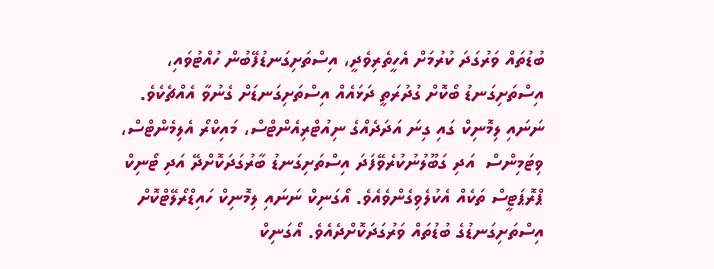ބުޑުތައް ވަރުގަދަ ކުރުމަށް އެހީތެރިވެދީ، އިސްތަށިގަނޑުފޭބުން ހުއްޓުވައި، އިސްތަށިގަނޑު ބޯކޮށް ގުދުރަތީ ދަޅައެއް އިސްތަށިގަނޑަށް ގެނުވާ އެއްޗެކެވެ.
ނަނައި ލިމޮނިކް ގައި ގިނަ އަދަދެއްގެ ނިއުޓްރިއެންޓްސް، މައިކްރޯ އެލިމެންޓްސް، ވިޓަމިންސް  އަދި ގަބޫލުނުކުރެވޭފަދަ އިސްތަށިގަނޑު ބާރުގަދަކޮށްދޭ އަދި ޓޯނިކް ޕްރޮޕަޓީސް ތަކެއް އެކުލެވިގެންވެއެވެ. އޯގަނިކް ނަނައި ލިމޮނިކް ހައިޑްރޯލޭޓްކޮށް އިސްތަށިގަނޑުގެ ބުޑުތައް ވަރުގަދަކޮށްދެއެވެ. އޯގަނިކް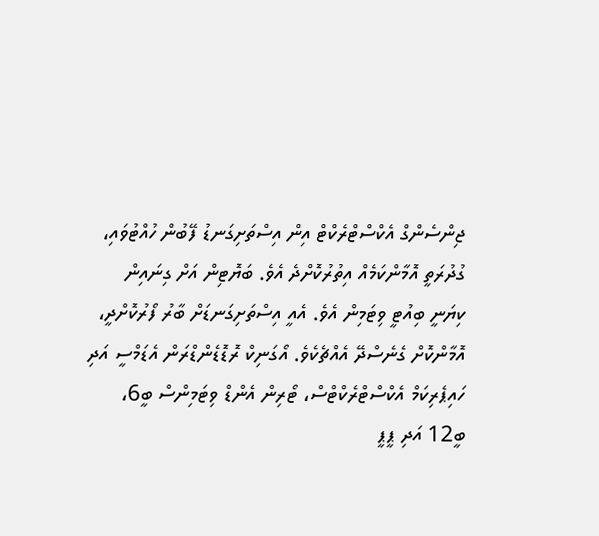ޖިންސެންގް އެކްސްޓްރެކްޓް އިން އިސްތަށިގަނޑު ފޭބުން ހުއްޓުވައި، ގުދުރަތީ އޮމާންކަމެއް އިތުރުކޮށްދެ އެވެ. ބަޔޮޓިން އަށް ގިނައިން ކިޔަނީ ބިއުޓީ ވިޓަމިން އެވެ. އެއީ އިސްތަށިގަނޑަށް ބާރު ފޯރުކޮށްދީ، އޮމާންކޮށް ގެނެސްދޭ އެއްޗެކެވެ. އޯގަނިކް ރޮޑޮޑެންޑްރަން އެޑަމްސީ އަދި ހައިޕެރިކަމް އެކްސްޓްރެކްޓްސް، ޓޯރިން އެންޑް ވިޓަމިންސް ބީ6، ބީ12 އަދި ޕީޕީ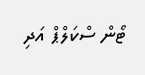ޓޯން ސްކަލްޕް އަދި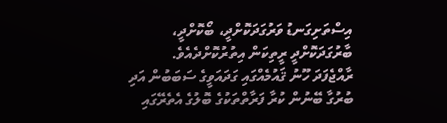އިސްތަށިގަނޑު ވަރުގަދަކޮށްދީ، ބޯކޮށްދީ، ބާރުގަދަކޮށްދީ ރީތިކަން އިތުރުކޮށްދެއެވެ.
ރާއްޖެފަދަ ހޫނު ޤައުމެއްގައި ގަދައަވީގެ ސަބަބުން އަދި ބުރުގާ ބޭނުން ކުރާ ފަރާތްތަކުގެ ބޮލުގެ އެތެރޭގައި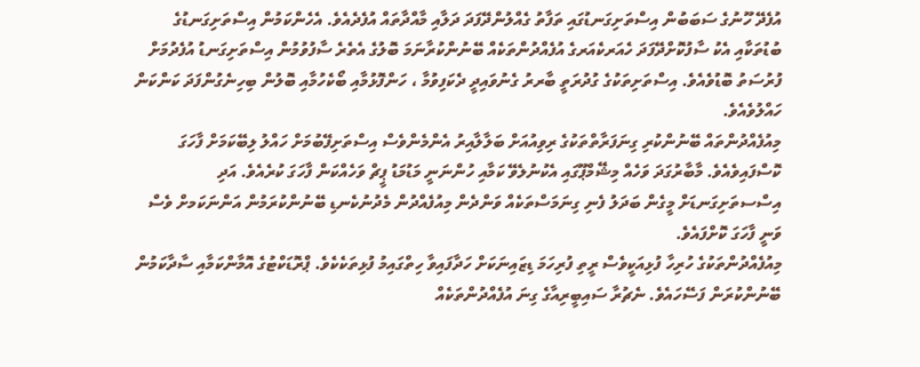އުފެދޭ ހޫނުގެ ސަބަބުން އިސްތަށިގަނޑުގައި ތަފާތު ގެއްލުންދޭފަދަ ދަލާއި މާއްދާތައް އުފެދެއެވެ. އެހެންކަމުން އިސްތަށިގަނޑުގެ ބުޑުތަކާއި އެކު ސާފުކޮށްދޭފަދަ ހެއަރކެއަރގެ އުފެއްދުންތަކެއް ބޭނުންކުރާނަމަ ބޮލުގެ އެތެރެ ސާފުވުމުން އިސްތަށިގަނޑު އުފެދުމަށް ފުރުސަތު ބޮޑުވެއެވެ. އިސްތަށިތަކުގެ ގުދުރަތީ ބާރރު ގެނުވައިދީ ދެކަފިވުމާ ، ހަންފޮޅުމާއި ބޯކެހުމާއި ބޮލުން ބިހިނެގުންފަދަ ކަންކަން ހައްލުވެއެވެ.
މިއުފެއްދުންތައް ބޭނުންކުރި ގިނަފަރާތްތަކުގެ ރިވިއުއަށް ބަލާލާއިރު އެންމެންވެސް އިސްތަށިފޭބުމަށް ހައްލު ލިބޭކަމަށް ފާހަގަ ކޮސްފައިވެއެވެ. މާބާރުގަދަ ވަހެއް މިޝޭމްޕޫގައި އެކުނުލެވޭ ކަމާއި ހުންނަނީ މަޑުމަޑު ޕީޗް ވަހެއްކަން ފާހަގަ ކުރެއެވެ. އަދި އިސްސތަށިގަނޑަށް މީގެން ބަދަލު ފެނި ގިނަމަސްތަކެއް ވަންދެން މިއުފެއްދުން މެދުނުކެނޑި ބޭނުންކުރަމުން އަންނަކަމށް ވެސް ވަނީ ފާހަގަ ކޮށްފައެވެ.
މިއުފެއްދުންތަކުގެ ހުރިހާ ފުޅިއަކީވެސް ރީތި ފުރިހަމަ ޑިޒައިނަކަށް ހަދާފައިވާ ހިތްގައިމު ފުޅިތަކެކެވެ. ޕްރޮޑަކްޓުގެ އޮމާންކަމާއި ސާދާކަމުން ބޭނުންކުރަން ފަސޭހައެވެ. ނެޗުރާ ސައިބީރިއާގެ ގިނަ އުފެއްދުންތަކެއް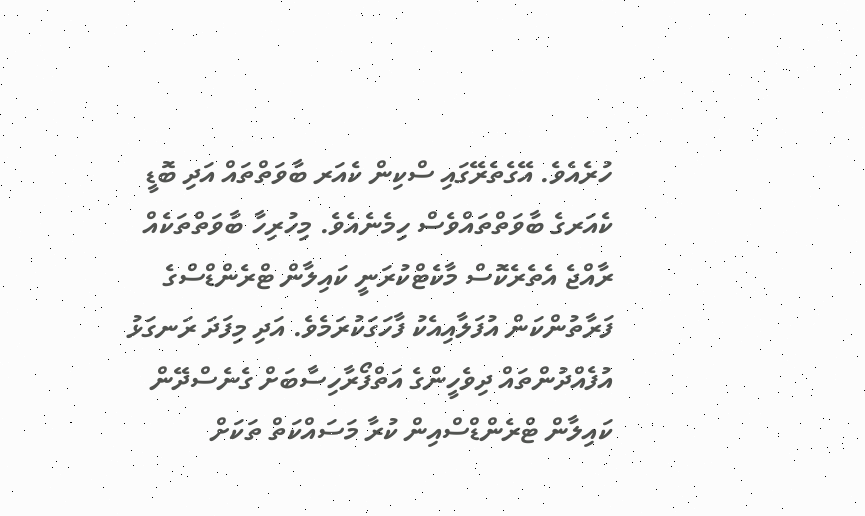ހުރެއެވެ. އޭގެތެރޭގައި ސްކިން ކެއަރ ބާވަތްތައް އަދި ބޮޑީ ކެއަރގެ ބާވަތްތައްވެސް ހިމެނެއެވެ. މިހުރިހާ ބާވަތްތަކެއް ރާއްޖެ އެތެރެކޮސް މާކެޓްކުރަނީ ކައިލާން ޓްރެންޑްސްގެ ފަރާތުންކަން އުފަލާއިއެކު ފާހަގަކުރަމެވެ. އަދި މިފަދަ ރަނގަޅު އުފެއްދުންތައް ދިވެހީންގެ އަތްފޯރާހިސާބަށް ގެނެސްދޭން ކައިލާން ޓްރެންޑްސްއިން ކުރާ މަސައްކަތް ތަކަށް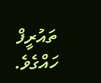ތައުރީފް ހައްގެވެ.